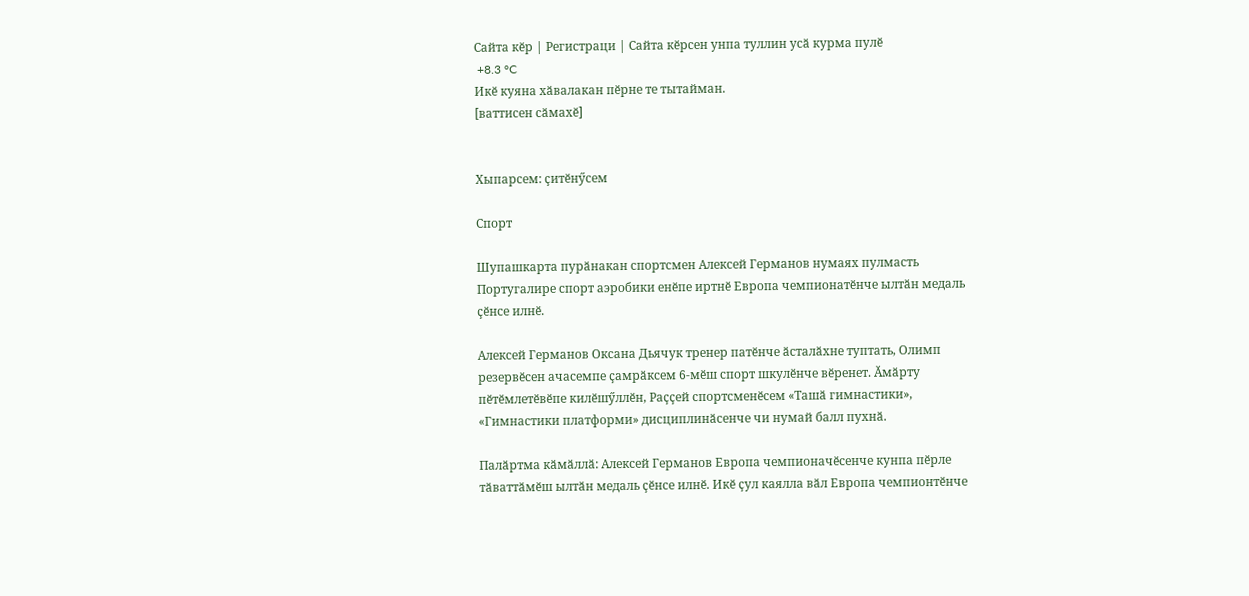Сайта кӗр | Регистраци | Сайта кӗрсен унпа туллин усӑ курма пулӗ
 +8.3 °C
Икӗ куяна хӑвалакан пӗрне те тытайман.
[ваттисен сӑмахӗ]


Хыпарсем: ҫитӗнӳсем

Спорт

Шупашкарта пурӑнакан спортсмен Алексей Германов нумаях пулмасть Португалире спорт аэробики енӗпе иртнӗ Европа чемпионатӗнче ылтӑн медаль ҫӗнсе илнӗ.

Алексей Германов Оксана Дьячук тренер патӗнче ӑсталӑхне туптать, Олимп резервӗсен ачасемпе ҫамрӑксем 6-мӗш спорт шкулӗнче вӗренет. Ӑмӑрту пӗтӗмлетӗвӗпе килӗшӳллӗн, Раҫҫей спортсменӗсем «Ташӑ гимнастики», «Гимнастики платформи» дисциплинӑсенче чи нумай балл пухнӑ.

Палӑртма кӑмӑллӑ: Алексей Германов Европа чемпионачӗсенче кунпа пӗрле тӑваттӑмӗш ылтӑн медаль ҫӗнсе илнӗ. Икӗ ҫул каялла вӑл Европа чемпионтӗнче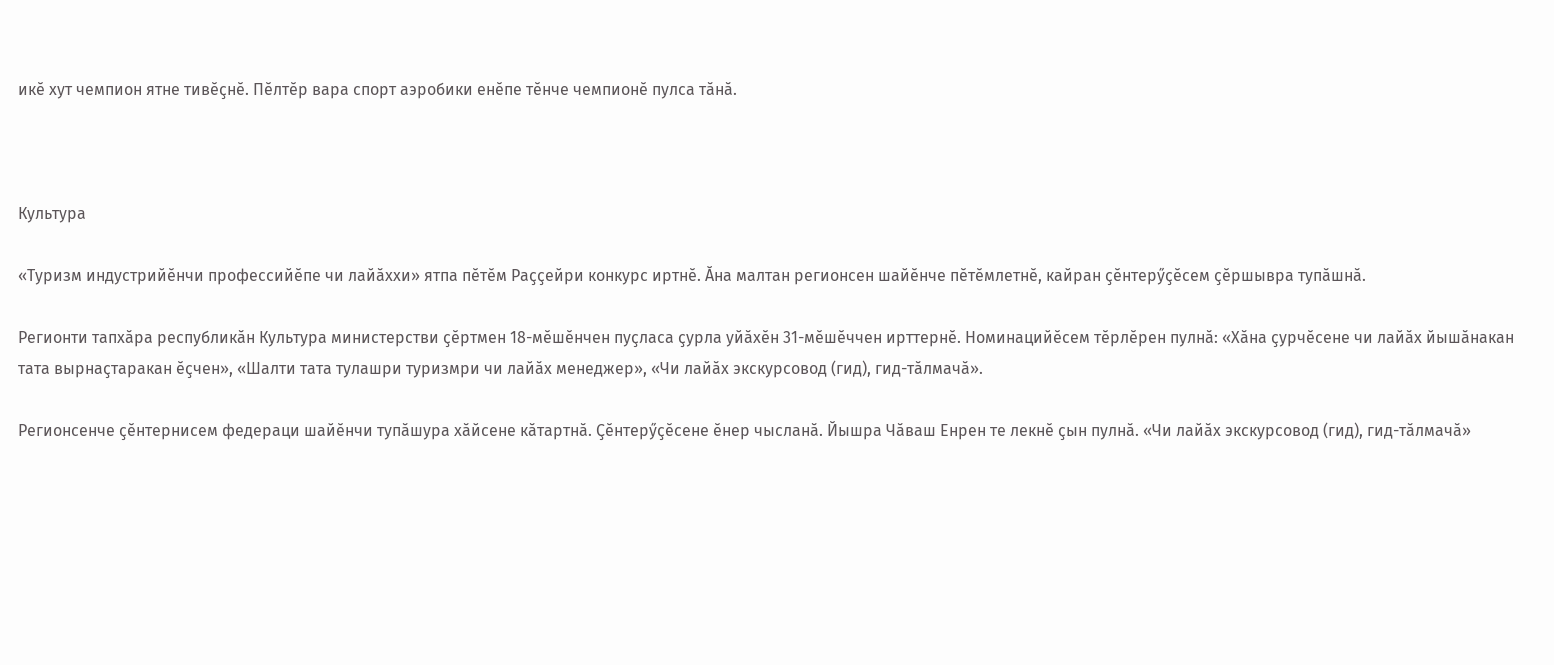икӗ хут чемпион ятне тивӗҫнӗ. Пӗлтӗр вара спорт аэробики енӗпе тӗнче чемпионӗ пулса тӑнӑ.



Культура

«Туризм индустрийӗнчи профессийӗпе чи лайӑххи» ятпа пӗтӗм Раҫҫейри конкурс иртнӗ. Ӑна малтан регионсен шайӗнче пӗтӗмлетнӗ, кайран ҫӗнтерӳҫӗсем ҫӗршывра тупӑшнӑ.

Регионти тапхӑра республикӑн Культура министерстви ҫӗртмен 18-мӗшӗнчен пуҫласа ҫурла уйӑхӗн 31-мӗшӗччен ирттернӗ. Номинацийӗсем тӗрлӗрен пулнӑ: «Хӑна ҫурчӗсене чи лайӑх йышӑнакан тата вырнаҫтаракан ӗҫчен», «Шалти тата тулашри туризмри чи лайӑх менеджер», «Чи лайӑх экскурсовод (гид), гид-тӑлмачӑ».

Регионсенче ҫӗнтернисем федераци шайӗнчи тупӑшура хӑйсене кӑтартнӑ. Ҫӗнтерӳҫӗсене ӗнер чысланӑ. Йышра Чӑваш Енрен те лекнӗ ҫын пулнӑ. «Чи лайӑх экскурсовод (гид), гид-тӑлмачӑ»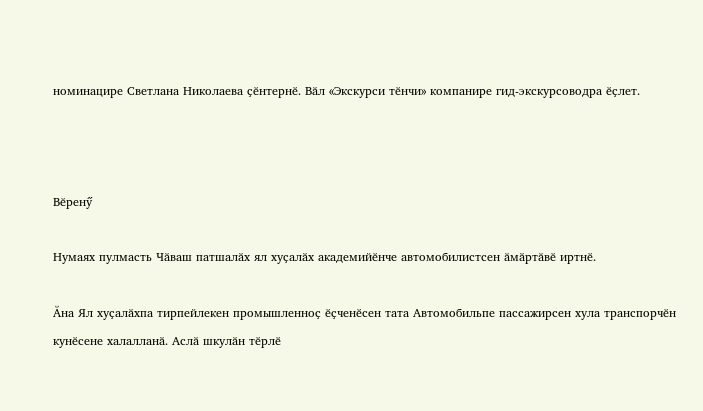номинацире Светлана Николаева ҫӗнтернӗ. Вӑл «Экскурси тӗнчи» компанире гид-экскурсоводра ӗҫлет.



Вӗренӳ

Нумаях пулмасть Чӑваш патшалӑх ял хуҫалӑх академийӗнче автомобилистсен ӑмӑртӑвӗ иртнӗ.

Ӑна Ял хуҫалӑхпа тирпейлекен промышленноҫ ӗҫченӗсен тата Автомобильпе пассажирсен хула транспорчӗн кунӗсене халалланӑ. Аслӑ шкулӑн тӗрлӗ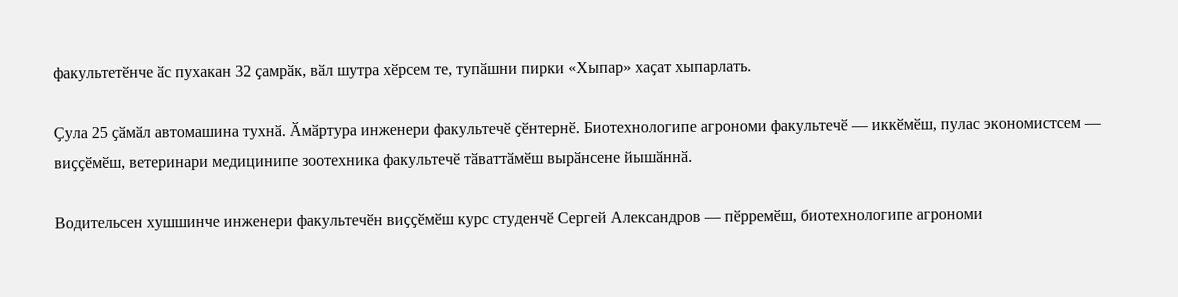факультетӗнче ӑс пухакан 32 ҫамрӑк, вӑл шутра хӗрсем те, тупӑшни пирки «Хыпар» хаҫат хыпарлать.

Ҫула 25 ҫӑмӑл автомашина тухнӑ. Ӑмӑртура инженери факультечӗ ҫӗнтернӗ. Биотехнологипе агрономи факультечӗ — иккӗмӗш, пулас экономистсем — виҫҫӗмӗш, ветеринари медицинипе зоотехника факультечӗ тӑваттӑмӗш вырӑнсене йышӑннӑ.

Водительсен хушшинче инженери факультечӗн виҫҫӗмӗш курс студенчӗ Сергей Александров — пӗрремӗш, биотехнологипе агрономи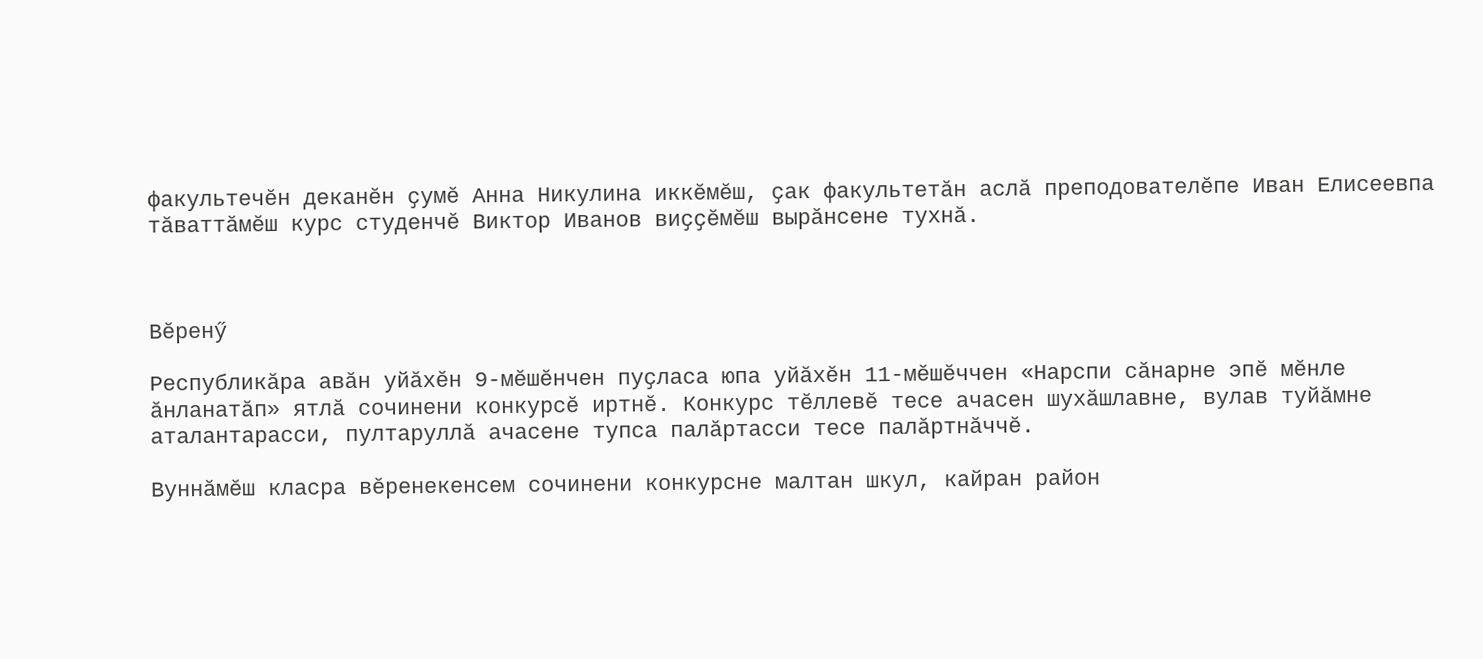факультечӗн деканӗн ҫумӗ Анна Никулина иккӗмӗш, ҫак факультетӑн аслӑ преподователӗпе Иван Елисеевпа тӑваттӑмӗш курс студенчӗ Виктор Иванов виҫҫӗмӗш вырӑнсене тухнӑ.



Вӗренӳ

Республикӑра авӑн уйӑхӗн 9-мӗшӗнчен пуҫласа юпа уйӑхӗн 11-мӗшӗччен «Нарспи сӑнарне эпӗ мӗнле ӑнланатӑп» ятлӑ сочинени конкурсӗ иртнӗ. Конкурс тӗллевӗ тесе ачасен шухӑшлавне, вулав туйӑмне аталантарасси, пултаруллӑ ачасене тупса палӑртасси тесе палӑртнӑччӗ.

Вуннӑмӗш класра вӗренекенсем сочинени конкурсне малтан шкул, кайран район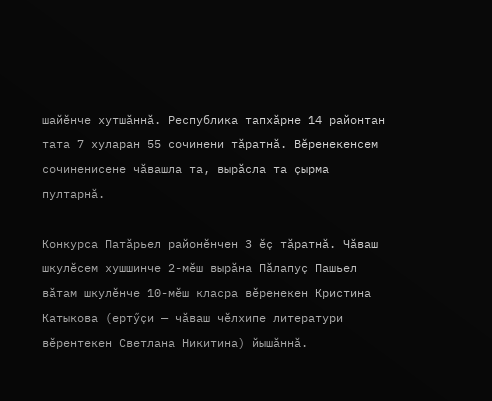шайӗнче хутшӑннӑ. Республика тапхӑрне 14 районтан тата 7 хуларан 55 сочинени тӑратнӑ. Вӗренекенсем сочиненисене чӑвашла та, вырӑсла та ҫырма пултарнӑ.

Конкурса Патӑрьел районӗнчен 3 ӗҫ тӑратнӑ. Чӑваш шкулӗсем хушшинче 2-мӗш вырӑна Пӑлапуҫ Пашьел вӑтам шкулӗнче 10-мӗш класра вӗренекен Кристина Катыкова (ертӳҫи — чӑваш чӗлхипе литератури вӗрентекен Светлана Никитина) йышӑннӑ.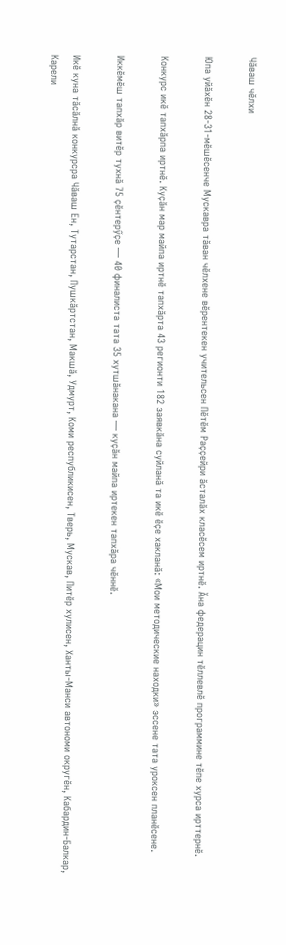Чӑваш чӗлхи

Юпа уйӑхӗн 28-31-мӗшӗсенче Мускавра тӑван чӗлхене вӗрентекен учительсен Пӗтӗм Раҫҫейри ӑсталӑх класӗсем иртнӗ. Ӑна федерацин тӗллевлӗ программине тӗпе хурса ирттернӗ.

Конкурс икӗ тапхӑрпа иртнӗ. Куҫӑн мар майпа иртнӗ тапхӑрта 43 регионти 182 заявкӑна суйланӑ та икӗ ӗҫе хакланӑ: «Мои методические находки» эссене тата уроксен планӗсене.

Иккӗмӗш тапхӑр витӗр тухнӑ 75 ҫӗнтерӳҫе — 40 финалиста тата 35 хутшӑнакана — куҫӑн майпа иртекен тапхӑра чӗннӗ.

Икӗ куна тӑсӑлнӑ конкурсра Чӑваш Ен, Тутарстан, Пушкӑртстан, Макшӑ, Удмурт, Коми республикисен, Тверь, Мускав, Питӗр хулисен, Ханты-Манси автономи округӗн, Кабардин-Балкар, Карели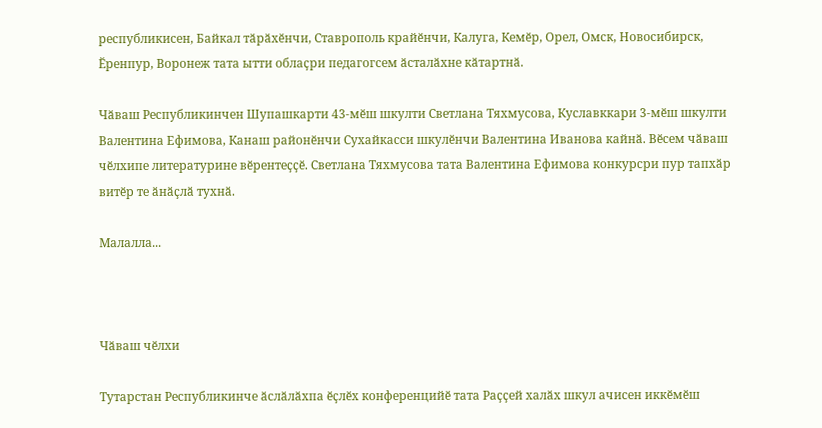республикисен, Байкал тӑрӑхӗнчи, Ставрополь крайӗнчи, Калуга, Кемӗр, Орел, Омск, Новосибирск, Ӗренпур, Воронеж тата ытти облаҫри педагогсем ӑсталӑхне кӑтартнӑ.

Чӑваш Республикинчен Шупашкарти 43-мӗш шкулти Светлана Тяхмусова, Куславккари 3-мӗш шкулти Валентина Ефимова, Канаш районӗнчи Сухайкасси шкулӗнчи Валентина Иванова кайнӑ. Вӗсем чӑваш чӗлхипе литературине вӗрентеҫҫӗ. Светлана Тяхмусова тата Валентина Ефимова конкурсри пур тапхӑр витӗр те ӑнӑҫлӑ тухнӑ.

Малалла...



Чӑваш чӗлхи

Тутарстан Республикинче ӑслӑлӑхпа ӗҫлӗх конференцийӗ тата Раҫҫей халӑх шкул ачисен иккӗмӗш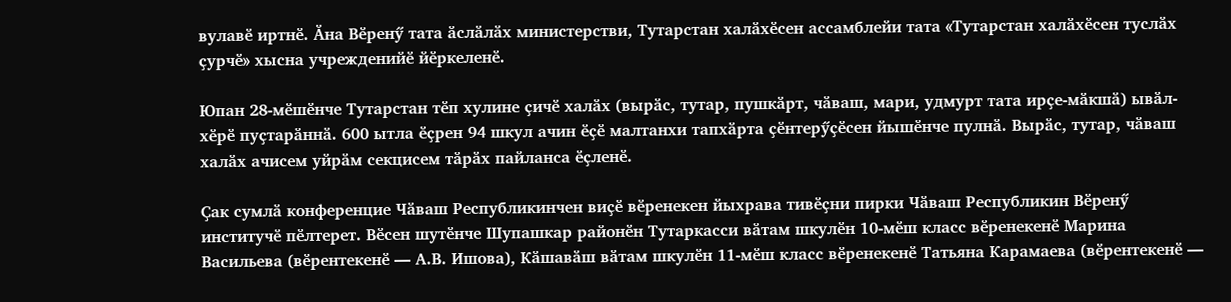вулавӗ иртнӗ. Ӑна Вӗренӳ тата ӑслӑлӑх министерстви, Тутарстан халӑхӗсен ассамблейи тата «Тутарстан халӑхӗсен туслӑх ҫурчӗ» хысна учрежденийӗ йӗркеленӗ.

Юпан 28-мӗшӗнче Тутарстан тӗп хулине ҫичӗ халӑх (вырӑс, тутар, пушкӑрт, чӑваш, мари, удмурт тата ирҫе-мӑкшӑ) ывӑл-хӗрӗ пуҫтарӑннӑ. 600 ытла ӗҫрен 94 шкул ачин ӗҫӗ малтанхи тапхӑрта ҫӗнтерӳҫӗсен йышӗнче пулнӑ. Вырӑс, тутар, чӑваш халӑх ачисем уйрӑм секцисем тӑрӑх пайланса ӗҫленӗ.

Ҫак сумлӑ конференцие Чӑваш Республикинчен виҫӗ вӗренекен йыхрава тивӗҫни пирки Чӑваш Республикин Вӗренӳ институчӗ пӗлтерет. Вӗсен шутӗнче Шупашкар районӗн Тутаркасси вӑтам шкулӗн 10-мӗш класс вӗренекенӗ Марина Васильева (вӗрентекенӗ — А.В. Ишова), Кӑшавӑш вӑтам шкулӗн 11-мӗш класс вӗренекенӗ Татьяна Карамаева (вӗрентекенӗ —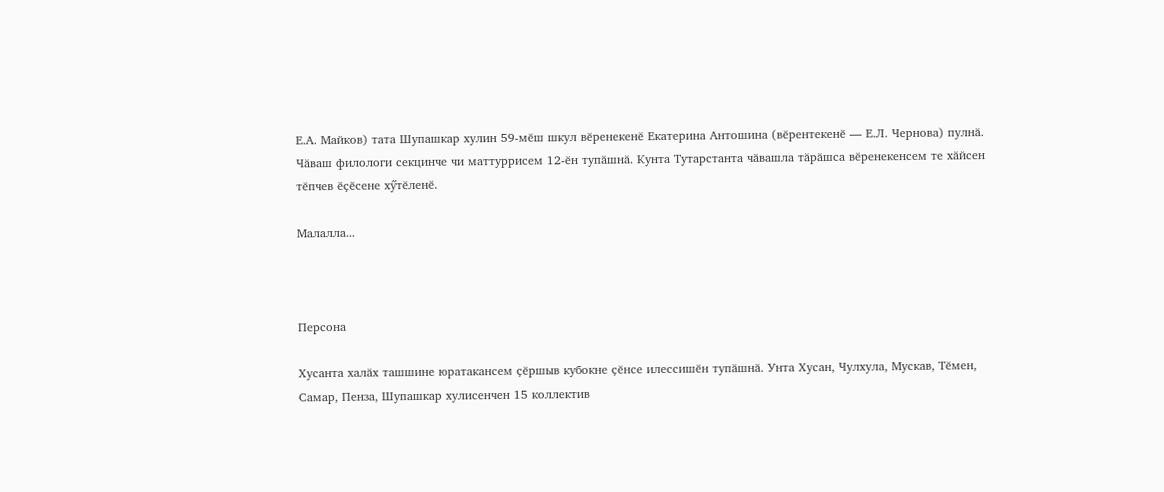Е.А. Майков) тата Шупашкар хулин 59-мӗш шкул вӗренекенӗ Екатерина Антошина (вӗрентекенӗ — Е.Л. Чернова) пулнӑ. Чӑваш филологи секцинче чи маттуррисем 12-ӗн тупӑшнӑ. Кунта Тутарстанта чӑвашла тӑрӑшса вӗренекенсем те хӑйсен тӗпчев ӗҫӗсене хӳтӗленӗ.

Малалла...



Персона

Хусанта халӑх ташшине юратакансем ҫӗршыв кубокне ҫӗнсе илессишӗн тупӑшнӑ. Унта Хусан, Чулхула, Мускав, Тӗмен, Самар, Пенза, Шупашкар хулисенчен 15 коллектив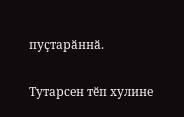пуҫтарӑннӑ.

Тутарсен тӗп хулине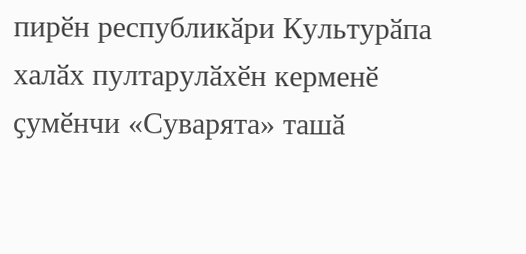пирӗн республикӑри Культурӑпа халӑх пултарулӑхӗн керменӗ ҫумӗнчи «Суварята» ташӑ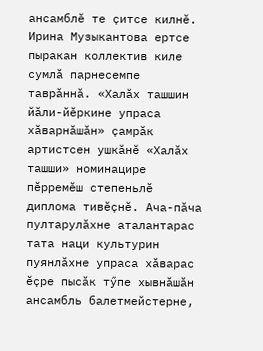ансамблӗ те ҫитсе килнӗ. Ирина Музыкантова ертсе пыракан коллектив киле сумлӑ парнесемпе таврӑннӑ. «Халӑх ташшин йӑли-йӗркине упраса хӑварнӑшӑн» ҫамрӑк артистсен ушкӑнӗ «Халӑх ташши» номинацире пӗрремӗш степеньлӗ диплома тивӗҫнӗ. Ача-пӑча пултарулӑхне аталантарас тата наци культурин пуянлӑхне упраса хӑварас ӗҫре пысӑк тӳпе хывнӑшӑн ансамбль балетмейстерне,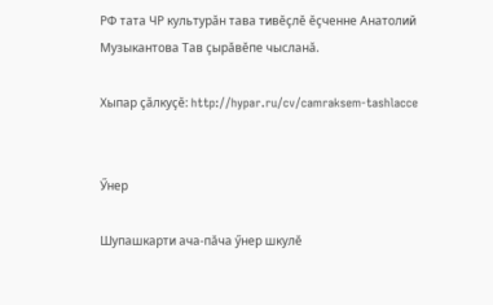РФ тата ЧР культурӑн тава тивӗҫлӗ ӗҫченне Анатолий Музыкантова Тав ҫырӑвӗпе чысланӑ.

Хыпар ҫӑлкуҫӗ: http://hypar.ru/cv/camraksem-tashlacce


Ӳнер

Шупашкарти ача-пӑча ӳнер шкулӗ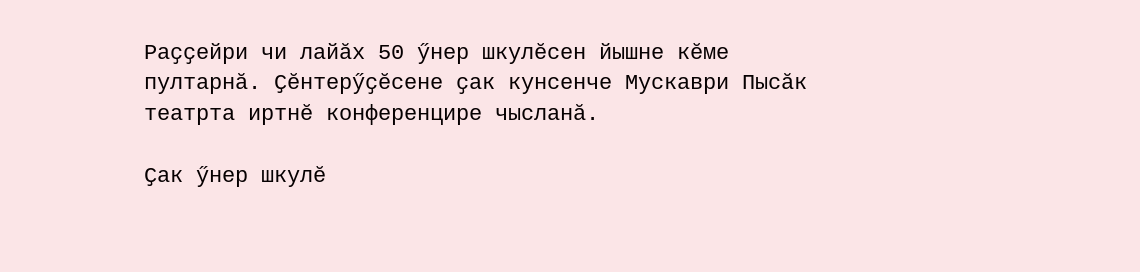Раҫҫейри чи лайӑх 50 ӳнер шкулӗсен йышне кӗме пултарнӑ. Ҫӗнтерӳҫӗсене ҫак кунсенче Мускаври Пысӑк театрта иртнӗ конференцире чысланӑ.

Ҫак ӳнер шкулӗ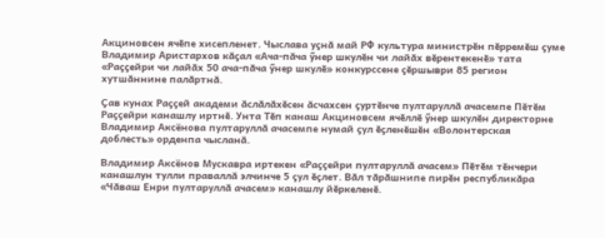Акциновсен ячӗпе хисепленет. Чыслава уҫнӑ май РФ культура министрӗн пӗрремӗш ҫуме Владимир Аристархов кӑҫал «Ача-пӑча ӳнер шкулӗн чи лайӑх вӗрентекенӗ» тата «Раҫҫейри чи лайӑх 50 ача-пӑча ӳнер шкулӗ» конкурссене ҫӗршыври 85 регион хутшӑннине палӑртнӑ.

Ҫав кунах Раҫҫей академи ӑслӑлӑхӗсен ӑсчахсен ҫуртӗнче пултаруллӑ ачасемпе Пӗтӗм Раҫҫейри канашлу иртнӗ. Унта Тӗп канаш Акциновсем ячӗллӗ ӳнер шкулӗн директорне Владимир Аксёнова пултаруллӑ ачасемпе нумай ҫул ӗҫленӗшӗн «Волонтерская доблесть» орденпа чысланӑ.

Владимир Аксёнов Мускавра иртекен «Раҫҫейри пултаруллӑ ачасем» Пӗтӗм тӗнчери канашлун тулли праваллӑ элчинче 5 ҫул ӗҫлет. Вӑл тӑрӑшнипе пирӗн республикӑра «Чӑваш Енри пултаруллӑ ачасем» канашлу йӗркеленӗ.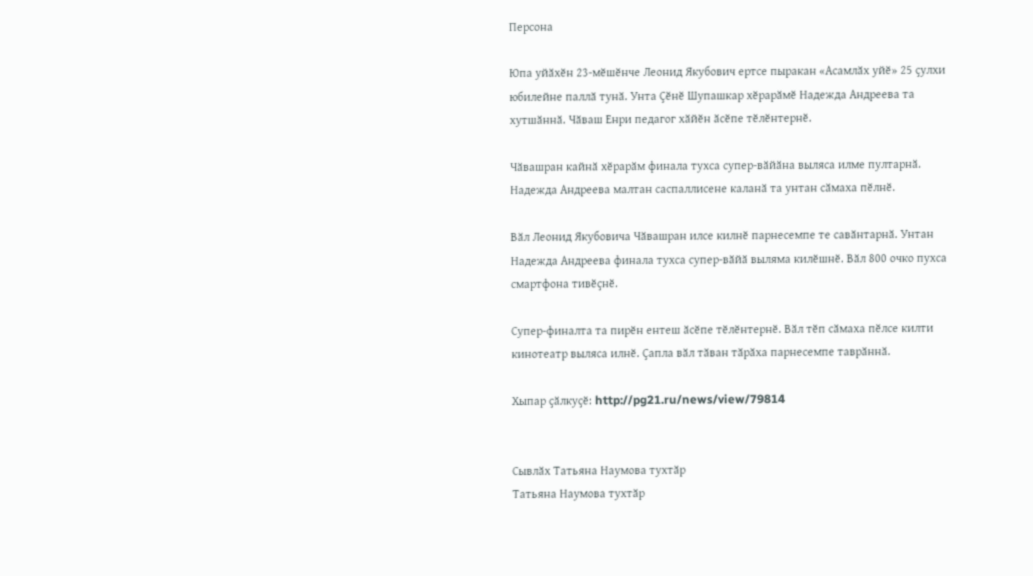Персона

Юпа уйӑхӗн 23-мӗшӗнче Леонид Якубович ертсе пыракан «Асамлӑх уйӗ» 25 ҫулхи юбилейне паллӑ тунӑ. Унта Ҫӗнӗ Шупашкар хӗрарӑмӗ Надежда Андреева та хутшӑннӑ. Чӑваш Енри педагог хӑйӗн ӑсӗпе тӗлӗнтернӗ.

Чӑвашран кайнӑ хӗрарӑм финала тухса супер-вӑйӑна выляса илме пултарнӑ. Надежда Андреева малтан саспаллисене каланӑ та унтан сӑмаха пӗлнӗ.

Вӑл Леонид Якубовича Чӑвашран илсе килнӗ парнесемпе те савӑнтарнӑ. Унтан Надежда Андреева финала тухса супер-вӑйӑ выляма килӗшнӗ. Вӑл 800 очко пухса смартфона тивӗҫнӗ.

Супер-финалта та пирӗн ентеш ӑсӗпе тӗлӗнтернӗ. Вӑл тӗп сӑмаха пӗлсе килти кинотеатр выляса илнӗ. Ҫапла вӑл тӑван тӑрӑха парнесемпе таврӑннӑ.

Хыпар ҫӑлкуҫӗ: http://pg21.ru/news/view/79814


Сывлӑх Татьяна Наумова тухтӑр
Татьяна Наумова тухтӑр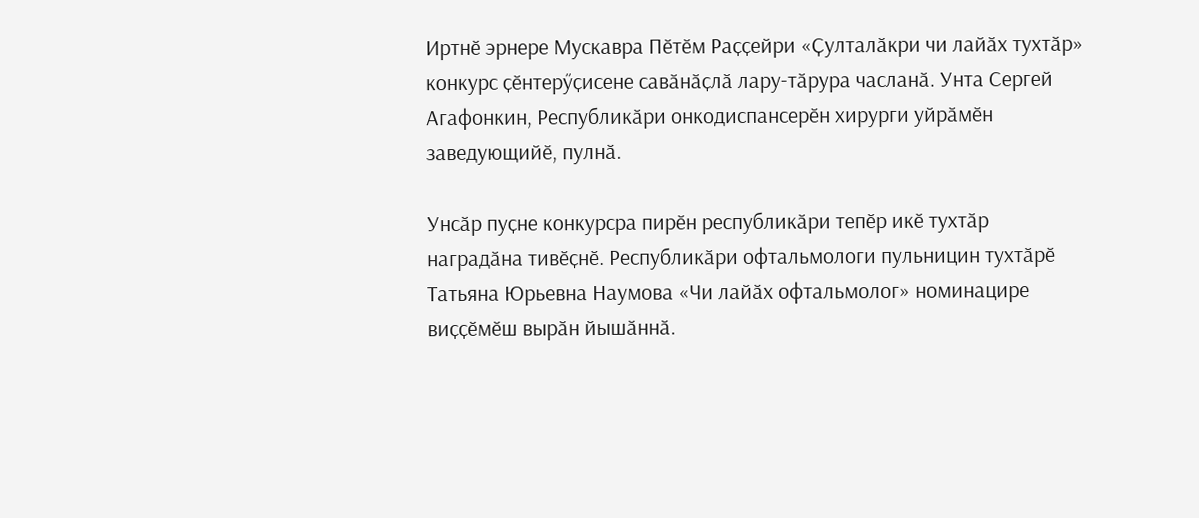Иртнӗ эрнере Мускавра Пӗтӗм Раҫҫейри «Ҫулталӑкри чи лайӑх тухтӑр» конкурс ҫӗнтерӳҫисене савӑнӑҫлӑ лару-тӑрура часланӑ. Унта Сергей Агафонкин, Республикӑри онкодиспансерӗн хирурги уйрӑмӗн заведующийӗ, пулнӑ.

Унсӑр пуҫне конкурсра пирӗн республикӑри тепӗр икӗ тухтӑр наградӑна тивӗҫнӗ. Республикӑри офтальмологи пульницин тухтӑрӗ Татьяна Юрьевна Наумова «Чи лайӑх офтальмолог» номинацире виҫҫӗмӗш вырӑн йышӑннӑ.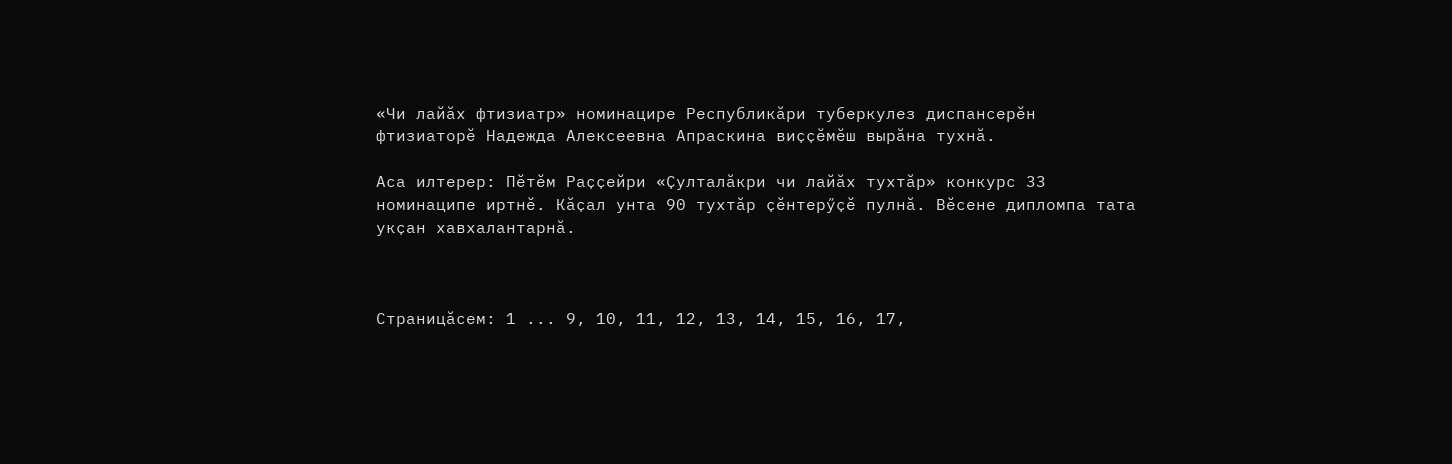«Чи лайӑх фтизиатр» номинацире Республикӑри туберкулез диспансерӗн фтизиаторӗ Надежда Алексеевна Апраскина виҫҫӗмӗш вырӑна тухнӑ.

Аса илтерер: Пӗтӗм Раҫҫейри «Ҫулталӑкри чи лайӑх тухтӑр» конкурс 33 номинаципе иртнӗ. Кӑҫал унта 90 тухтӑр ҫӗнтерӳҫӗ пулнӑ. Вӗсене дипломпа тата укҫан хавхалантарнӑ.



Страницӑсем: 1 ... 9, 10, 11, 12, 13, 14, 15, 16, 17,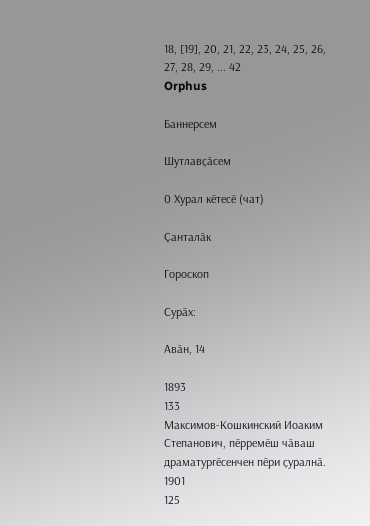18, [19], 20, 21, 22, 23, 24, 25, 26, 27, 28, 29, ... 42
Orphus

Баннерсем

Шутлавҫӑсем

0 Хурал кӗтесӗ (чат)

Ҫанталӑк

Гороскоп

Сурӑх:

Авӑн, 14

1893
133
Максимов-Кошкинский Иоаким Степанович, пӗрремӗш чӑваш драматургӗсенчен пӗри ҫуралнӑ.
1901
125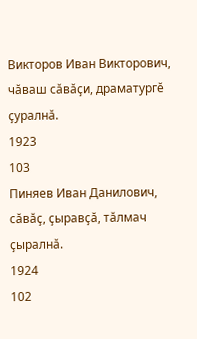Викторов Иван Викторович, чӑваш сӑвӑҫи, драматургӗ ҫуралнӑ.
1923
103
Пиняев Иван Данилович, сӑвӑҫ, ҫыравҫӑ, тӑлмач ҫыралнӑ.
1924
102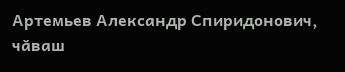Артемьев Александр Спиридонович, чӑваш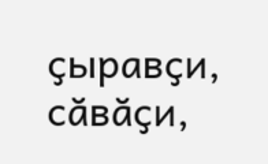ҫыравҫи, сӑвӑҫи,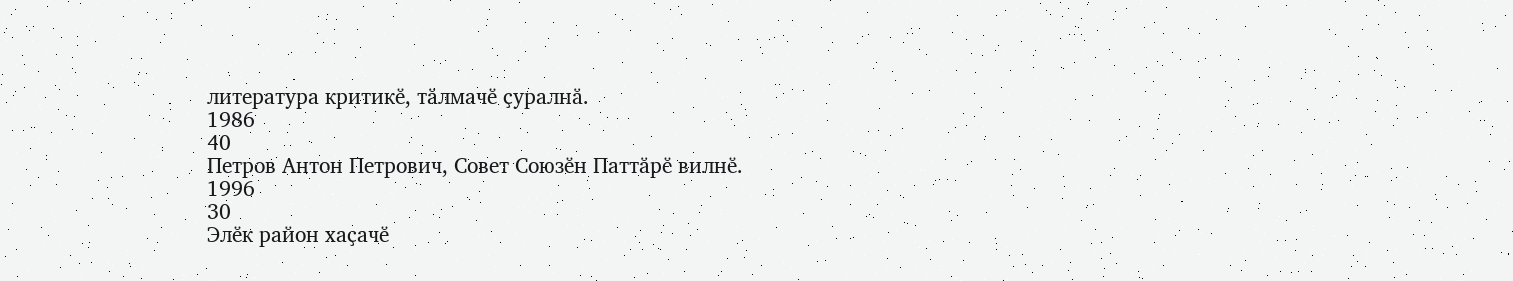литература критикӗ, тӑлмачӗ ҫуралнӑ.
1986
40
Петров Антон Петрович, Совет Союзӗн Паттӑрӗ вилнӗ.
1996
30
Элӗк район хаҫачӗ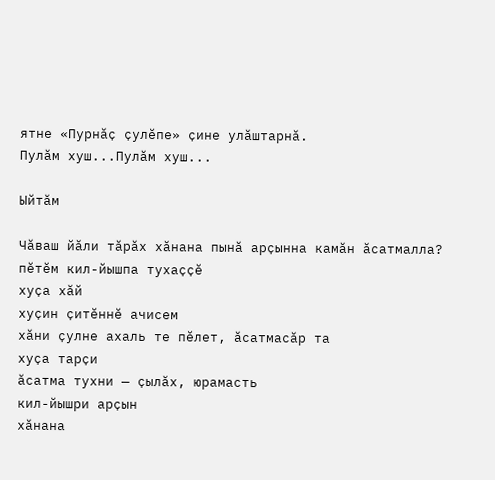ятне «Пурнӑҫ ҫулӗпе» ҫине улӑштарнӑ.
Пулӑм хуш...Пулӑм хуш...

Ыйтӑм

Чӑваш йӑли тӑрӑх хӑнана пынӑ арҫынна камӑн ӑсатмалла?
пӗтӗм кил-йышпа тухаҫҫӗ
хуҫа хӑй
хуҫин ҫитӗннӗ ачисем
хӑни ҫулне ахаль те пӗлет, ӑсатмасӑр та
хуҫа тарҫи
ӑсатма тухни — ҫылӑх, юрамасть
кил-йышри арҫын
хӑнана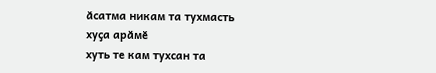ӑсатма никам та тухмасть
хуҫа арӑмӗ
хуть те кам тухсан та